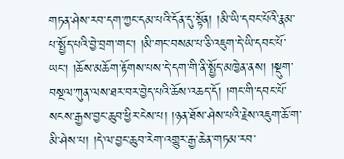གཏན་ཤེས་རབ་དག་ཀྱང་དམ་པའི་དོན་དུ་སྟོན། །མི་ཡི་དབང་པོའི་རྣམ་པ་སྤྱོད་པའི་བྱེ་བྲག་གང་། །མི་གང་བསམ་པ་ཅི་འཇུག་དེ་ཡི་དབང་པོ་ཡང་། །ཆོས་མཆོག་རྟོགས་པས་དེ་དག་གི་ནི་སྤྱོད་མཁྱེན་ནས། །སྡུག་བསྔལ་ཀུན་ལས་ཐར་བར་བྱེད་པའི་ཆོས་འཆད་དོ། །གང་གི་དབང་པོ་སངས་རྒྱས་བྱང་ཆུབ་ཕྱིར་ངེས་པ། །ཉན་ཐོས་ཤེས་པའི་རྗེས་འཇུག་ཆོ་ག་མི་ཤེས་པ། །དེ་ལ་བྱང་ཆུབ་རེག་འགྱུར་རྒྱ་ཆེན་གཏམ་རབ་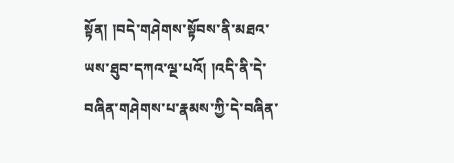སྟོན། །བདེ་གཤེགས་སྟོབས་ནི་མཐའ་ཡས་ཐུབ་དཀའ་ལྔ་པའོ། །འདི་ནི་དེ་བཞིན་གཤེགས་པ་རྣམས་ཀྱི་དེ་བཞིན་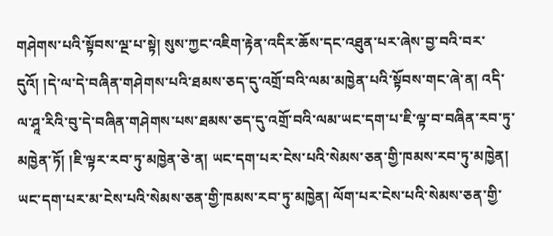གཤེགས་པའི་སྟོབས་ལྔ་པ་སྟེ། སུས་ཀྱང་འཇིག་རྟེན་འདིར་ཆོས་དང་འཐུན་པར་ཞེས་བྱ་བའི་བར་དུའོ། །དེ་ལ་དེ་བཞིན་གཤེགས་པའི་ཐམས་ཅད་དུ་འགྲོ་བའི་ལམ་མཁྱེན་པའི་སྟོབས་གང་ཞེ་ན། འདི་ལ་ཤཱ་རིའི་བུ་དེ་བཞིན་གཤེགས་པས་ཐམས་ཅད་དུ་འགྲོ་བའི་ལམ་ཡང་དག་པ་ཇི་ལྟ་བ་བཞིན་རབ་ཏུ་མཁྱེན་ཏོ། །ཇི་ལྟར་རབ་ཏུ་མཁྱེན་ཅེ་ན། ཡང་དག་པར་ངེས་པའི་སེམས་ཅན་གྱི་ཁམས་རབ་ཏུ་མཁྱེན། ཡང་དག་པར་མ་ངེས་པའི་སེམས་ཅན་གྱི་ཁམས་རབ་ཏུ་མཁྱེན། ལོག་པར་ངེས་པའི་སེམས་ཅན་གྱི་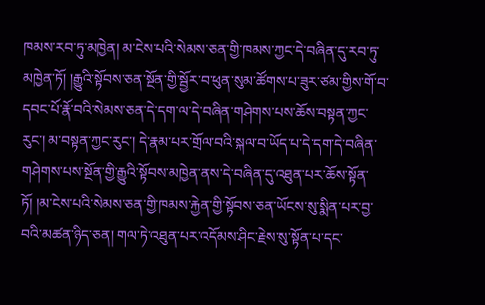ཁམས་རབ་ཏུ་མཁྱེན། མ་ངེས་པའི་སེམས་ཅན་གྱི་ཁམས་ཀྱང་དེ་བཞིན་དུ་རབ་ཏུ་མཁྱེན་ཏོ། །རྒྱུའི་སྟོབས་ཅན་སྔོན་གྱི་སྦྱོར་བ་ཕུན་སུམ་ཚོགས་པ་ཟུར་ཙམ་གྱིས་གོ་བ་དབང་པོ་རྣོ་བའི་སེམས་ཅན་དེ་དག་ལ་དེ་བཞིན་གཤེགས་པས་ཆོས་བསྟན་ཀྱང་རུང་། མ་བསྟན་ཀྱང་རུང་། དེ་རྣམ་པར་གྲོལ་བའི་སྐལ་བ་ཡོད་པ་དེ་དག་དེ་བཞིན་གཤེགས་པས་སྔོན་གྱི་རྒྱུའི་སྟོབས་མཁྱེན་ནས་དེ་བཞིན་དུ་འཐུན་པར་ཆོས་སྟོན་ཏོ། །མ་ངེས་པའི་སེམས་ཅན་གྱི་ཁམས་རྐྱེན་གྱི་སྟོབས་ཅན་ཡོངས་སུ་སྨིན་པར་བྱ་བའི་མཚན་ཉིད་ཅན། གལ་ཏེ་འཐུན་པར་འདོམས་ཤིང་རྗེས་སུ་སྟོན་པ་དང་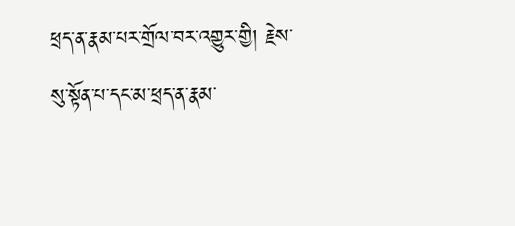ཕྲད་ན་རྣམ་པར་གྲོལ་བར་འགྱུར་གྱི། རྗེས་སུ་སྟོན་པ་དང་མ་ཕྲད་ན་རྣམ་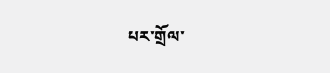པར་གྲོལ་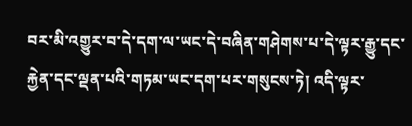བར་མི་འགྱུར་བ་དེ་དག་ལ་ཡང་དེ་བཞིན་གཤེགས་པ་དེ་ལྟར་རྒྱུ་དང་རྐྱེན་དང་ལྡན་པའི་གཏམ་ཡང་དག་པར་གསུངས་ཏེ། འདི་ལྟར་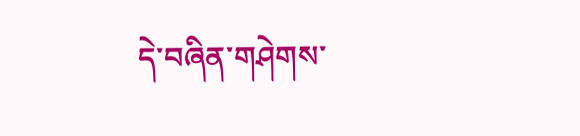དེ་བཞིན་གཤེགས་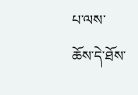པ་ལས་ཆོས་དེ་ཐོས་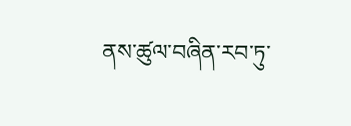ནས་ཚུལ་བཞིན་རབ་ཏུ་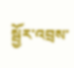སྦྱོར་འབྲས་